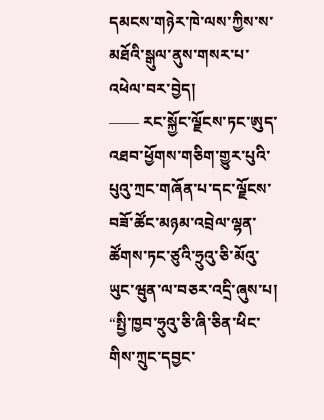དམངས་གཉེར་ཁེ་ལས་ཀྱིས་ས་མཐོའི་སྒུལ་ནུས་གསར་པ་འཕེལ་བར་བྱེད།
—— རང་སྐྱོང་ལྗོངས་ཏང་ཨུད་འཐབ་ཕྱོགས་གཅིག་གྱུར་པུའི་པུའུ་ཀྲང་གཞོན་པ་དང་ལྗོངས་བཟོ་ཚོང་མཉམ་འབྲེལ་ལྷན་ཚོགས་ཏང་ཙུའི་ཧྲུའུ་ཅི་མོའུ་ཡུང་ཝུན་ལ་བཅར་འདྲི་ཞུས་པ།
“སྤྱི་ཁྱབ་ཧྲུའུ་ཅི་ཞི་ཅིན་ཕིང་གིས་ཀྲུང་དབྱང་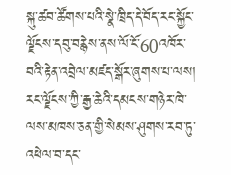སྐུ་ཚབ་ཚོགས་པའི་སྣེ་ཁྲིད་དེ་བོད་རང་སྐྱོང་ལྗོངས་དབུ་བརྙེས་ནས་ལོ་ངོ་60འཁོར་བའི་རྟེན་འབྲེལ་མཛད་སྒོར་ཞུགས་པ་ལས། རང་ལྗོངས་ཀྱི་རྒྱ་ཆེའི་དམངས་གཉེར་ཁེ་ལས་མཁས་ཅན་གྱི་སེམས་ཤུགས་རབ་ཏུ་འཕེལ་བ་དང་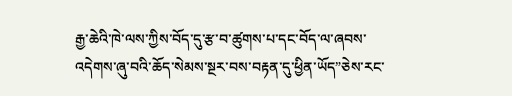རྒྱ་ཆེའི་ཁེ་ལས་ཀྱིས་བོད་དུ་རྩ་བ་ཚུགས་པ་དང་བོད་ལ་ཞབས་འདེགས་ཞུ་བའི་ཆོད་སེམས་སྔར་བས་བརྟན་དུ་ཕྱིན་ཡོད”ཅེས་རང་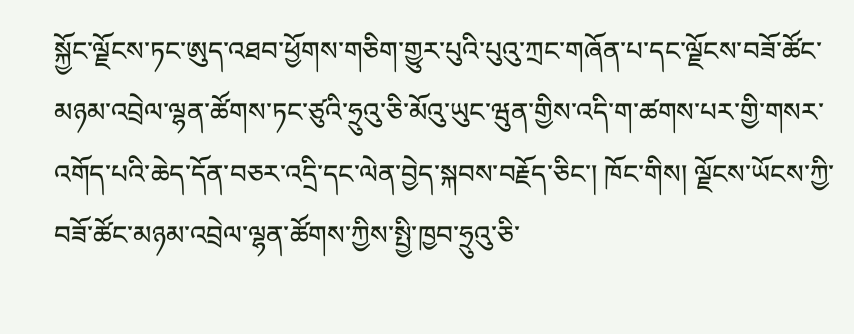སྐྱོང་ལྗོངས་ཏང་ཨུད་འཐབ་ཕྱོགས་གཅིག་གྱུར་པུའི་པུའུ་ཀྲང་གཞོན་པ་དང་ལྗོངས་བཟོ་ཚོང་མཉམ་འབྲེལ་ལྷན་ཚོགས་ཏང་ཙུའི་ཧྲུའུ་ཅི་མོའུ་ཡུང་ཝུན་གྱིས་འདི་ག་ཚགས་པར་གྱི་གསར་འགོད་པའི་ཆེད་དོན་བཅར་འདྲི་དང་ལེན་བྱེད་སྐབས་བརྗོད་ཅིང་། ཁོང་གིས། ལྗོངས་ཡོངས་ཀྱི་བཟོ་ཚོང་མཉམ་འབྲེལ་ལྷན་ཚོགས་ཀྱིས་སྤྱི་ཁྱབ་ཧྲུའུ་ཅི་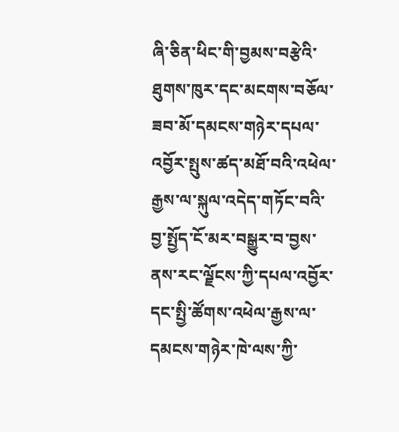ཞི་ཅིན་ཕིང་གི་བྱམས་བརྩེའི་ཐུགས་ཁུར་དང་མངགས་བཅོལ་ཟབ་མོ་དམངས་གཉེར་དཔལ་འབྱོར་སྤུས་ཚད་མཐོ་བའི་འཕེལ་རྒྱས་ལ་སྐུལ་འདེད་གཏོང་བའི་བྱ་སྤྱོད་ངོ་མར་བསྒྱུར་བ་བྱས་ནས་རང་ལྗོངས་ཀྱི་དཔལ་འབྱོར་དང་སྤྱི་ཚོགས་འཕེལ་རྒྱས་ལ་དམངས་གཉེར་ཁེ་ལས་ཀྱི་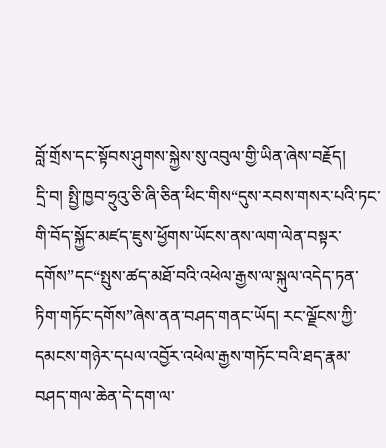བློ་གྲོས་དང་སྟོབས་ཤུགས་སྐྱེས་སུ་འབུལ་གྱི་ཡིན་ཞེས་བརྗོད།
དྲི་བ། སྤྱི་ཁྱབ་ཧྲུའུ་ཅི་ཞི་ཅིན་ཕིང་གིས“དུས་རབས་གསར་པའི་ཏང་གི་བོད་སྐྱོང་མཛད་ཇུས་ཕྱོགས་ཡོངས་ནས་ལག་ལེན་བསྟར་དགོས”དང“སྤུས་ཚད་མཐོ་བའི་འཕེལ་རྒྱས་ལ་སྐུལ་འདེད་ཏན་ཏིག་གཏོང་དགོས”ཞེས་ནན་བཤད་གནང་ཡོད། རང་ལྗོངས་ཀྱི་དམངས་གཉེར་དཔལ་འབྱོར་འཕེལ་རྒྱས་གཏོང་བའི་ཐད་རྣམ་བཤད་གལ་ཆེན་དེ་དག་ལ་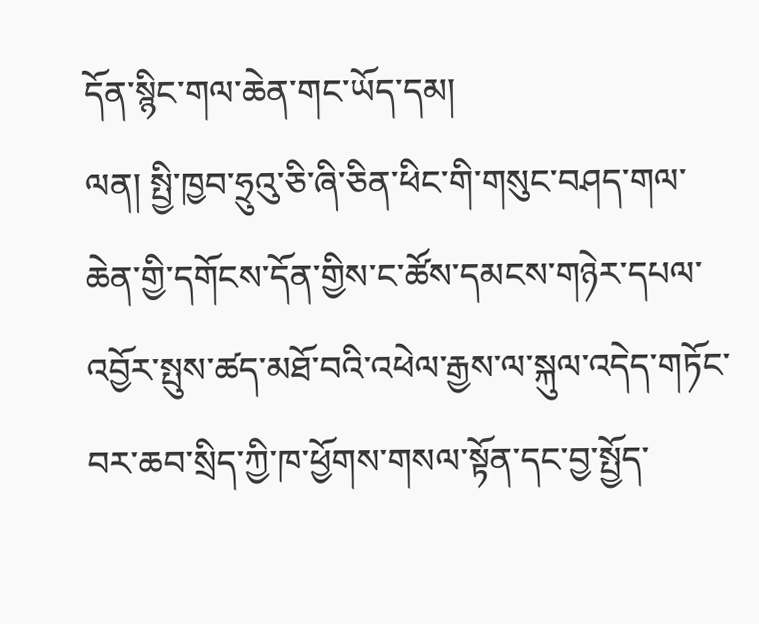དོན་སྙིང་གལ་ཆེན་གང་ཡོད་དམ།
ལན། སྤྱི་ཁྱབ་ཧྲུའུ་ཅི་ཞི་ཅིན་ཕིང་གི་གསུང་བཤད་གལ་ཆེན་གྱི་དགོངས་དོན་གྱིས་ང་ཚོས་དམངས་གཉེར་དཔལ་འབྱོར་སྤུས་ཚད་མཐོ་བའི་འཕེལ་རྒྱས་ལ་སྐུལ་འདེད་གཏོང་བར་ཆབ་སྲིད་ཀྱི་ཁ་ཕྱོགས་གསལ་སྟོན་དང་བྱ་སྤྱོད་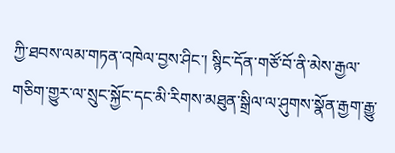ཀྱི་ཐབས་ལམ་གཏན་འཁེལ་བྱས་ཤིང་། སྙིང་དོན་གཙོ་བོ་ནི་མེས་རྒྱལ་གཅིག་གྱུར་ལ་སྲུང་སྐྱོང་དང་མི་རིགས་མཐུན་སྒྲིལ་ལ་ཤུགས་སྣོན་རྒྱག་རྒྱུ་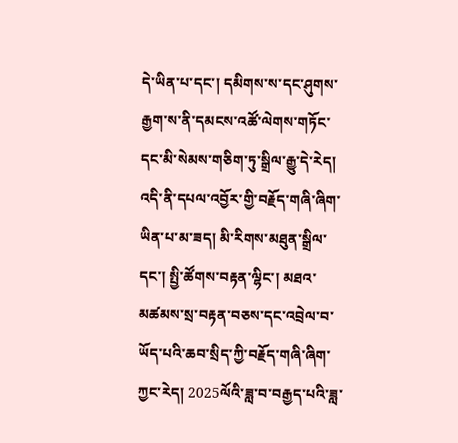དེ་ཡིན་པ་དང་། དམིགས་ས་དང་ཤུགས་རྒྱག་ས་ནི་དམངས་འཚོ་ལེགས་གཏོང་དང་མི་སེམས་གཅིག་ཏུ་སྒྲིལ་རྒྱུ་དེ་རེད། འདི་ནི་དཔལ་འབྱོར་གྱི་བརྗོད་གཞི་ཞིག་ཡིན་པ་མ་ཟད། མི་རིགས་མཐུན་སྒྲིལ་དང་། སྤྱི་ཚོགས་བརྟན་ལྷིང་། མཐའ་མཚམས་སྲ་བརྟན་བཅས་དང་འབྲེལ་བ་ཡོད་པའི་ཆབ་སྲིད་ཀྱི་བརྗོད་གཞི་ཞིག་ཀྱང་རེད། 2025ལོའི་ཟླ་བ་བརྒྱད་པའི་ཟླ་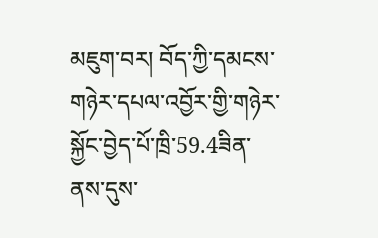མཇུག་བར། བོད་ཀྱི་དམངས་གཉེར་དཔལ་འབྱོར་གྱི་གཉེར་སྐྱོང་བྱེད་པོ་ཁྲི་59.4ཟིན་ནས་དུས་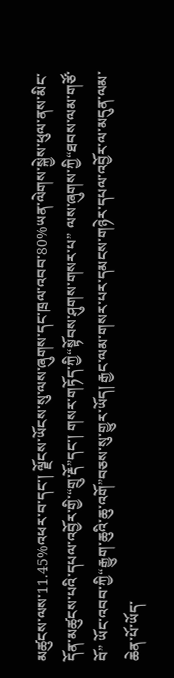མཚུངས་ལས་11.45%འཕར་བ་དང་། ལྗོངས་ཡོངས་སུ་ལས་ཞུགས་དང་ཁྲལ་འབབ་80%ཡན་ལེགས་སྐྱེས་ཕུལ་ནས་མིང་དོན་མཚུངས་པའི་དཔལ་འབྱོར་གྱི་“གྲུ་རྡོ”དང་། གསར་གཏོད་ཀྱི“སྟོབས་ཤུགས་གསར་པ” ལས་ཞུགས་ཀྱི“ཐབས་ལམ་གཙོ་བོ” ཡོང་འབབ་ཀྱི“རྒྱུག་ཆུའི་ཆུ་འགོ”བཅས་སུ་གྱུར་ཡོད། རྒྱང་ལམ་གསར་པར་དམངས་གཉེར་དཔལ་འབྱོར་ལ་མདུན་ལམ་ཆེན་པོ་ཡོད་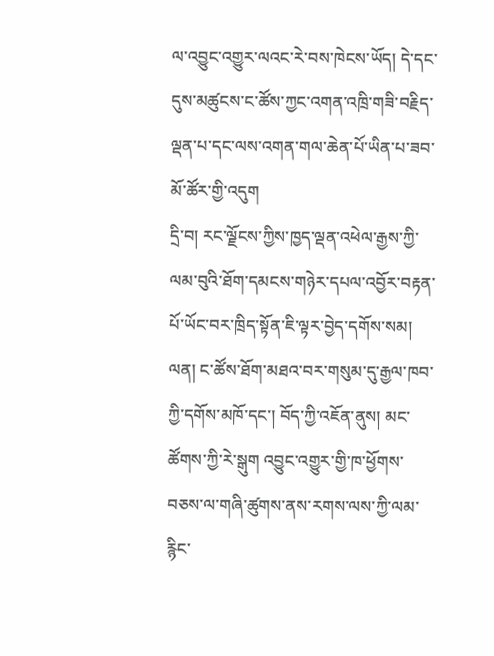ལ་འབྱུང་འགྱུར་ལའང་རེ་བས་ཁེངས་ཡོད། དེ་དང་དུས་མཚུངས་ང་ཚོས་ཀྱང་འགན་འཁྲི་གཟི་བརྗིད་ལྡན་པ་དང་ལས་འགན་གལ་ཆེན་པོ་ཡིན་པ་ཟབ་མོ་ཚོར་གྱི་འདུག
དྲི་བ། རང་ལྗོངས་ཀྱིས་ཁྱད་ལྡན་འཕེལ་རྒྱས་ཀྱི་ལམ་བུའི་ཐོག་དམངས་གཉེར་དཔལ་འབྱོར་བརྟན་པོ་ཡོང་བར་ཁྲིད་སྟོན་ཇི་ལྟར་བྱེད་དགོས་སམ།
ལན། ང་ཚོས་ཐོག་མཐའ་བར་གསུམ་དུ་རྒྱལ་ཁབ་ཀྱི་དགོས་མཁོ་དང་། བོད་ཀྱི་འཇོན་ནུས། མང་ཚོགས་ཀྱི་རེ་སྒུག འབྱུང་འགྱུར་གྱི་ཁ་ཕྱོགས་བཅས་ལ་གཞི་ཚུགས་ནས་རགས་ལས་ཀྱི་ལམ་རྙིང་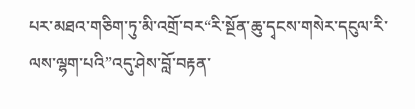པར་མཐའ་གཅིག་ཏུ་མི་འགྲོ་བར“རི་སྔོན་ཆུ་དྭངས་གསེར་དངུལ་རི་ལས་ལྷག་པའི”འདུ་ཤེས་བློ་བརྟན་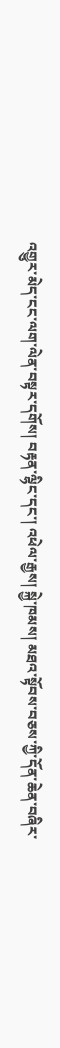འགྱུར་མེད་ངང་ལག་ལེན་བསྟར་དགོས། བརྟན་ལྷིང་དང་། འཕེལ་རྒྱས། སྐྱེ་ཁམས། མཐའ་སྟོབས་བཅས་ཀྱི་དོན་ཆེན་བཞིར་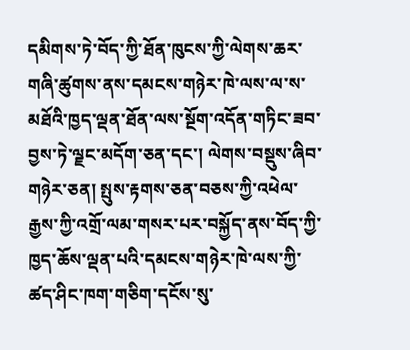དམིགས་ཏེ་བོད་ཀྱི་ཐོན་ཁུངས་ཀྱི་ལེགས་ཆར་གཞི་ཚུགས་ནས་དམངས་གཉེར་ཁེ་ལས་ལ་ས་མཐོའི་ཁྱད་ལྡན་ཐོན་ལས་སྔོག་འདོན་གཏིང་ཟབ་བྱས་ཏེ་ལྗང་མདོག་ཅན་དང་། ལེགས་བསྡུས་ཞིབ་གཉེར་ཅན། སྤུས་རྟགས་ཅན་བཅས་ཀྱི་འཕེལ་རྒྱས་ཀྱི་འགྲོ་ལམ་གསར་པར་བསྐྱོད་ནས་བོད་ཀྱི་ཁྱད་ཆོས་ལྡན་པའི་དམངས་གཉེར་ཁེ་ལས་ཀྱི་ཚད་ཤིང་ཁག་གཅིག་དངོས་སུ་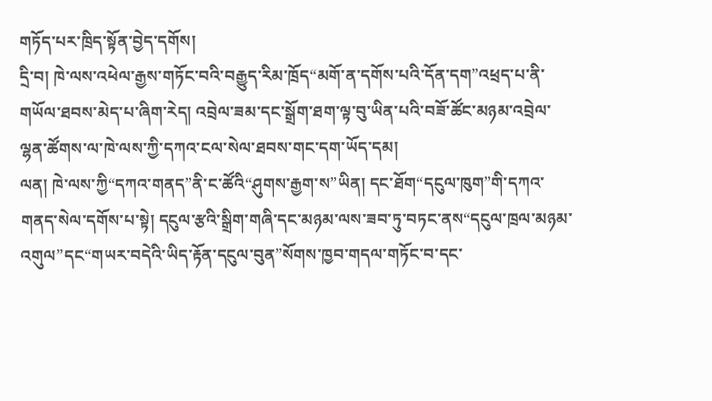གཏོད་པར་ཁྲིད་སྟོན་བྱེད་དགོས།
དྲི་བ། ཁེ་ལས་འཕེལ་རྒྱས་གཏོང་བའི་བརྒྱུད་རིམ་ཁྲོད“མགོ་ན་དགོས་པའི་དོན་དག”འཕྲད་པ་ནི་གཡོལ་ཐབས་མེད་པ་ཞིག་རེད། འབྲེལ་ཟམ་དང་སྒྲོག་ཐག་ལྟ་བུ་ཡིན་པའི་བཟོ་ཚོང་མཉམ་འབྲེལ་ལྷན་ཚོགས་ལ་ཁེ་ལས་ཀྱི་དཀའ་ངལ་སེལ་ཐབས་གང་དག་ཡོད་དམ།
ལན། ཁེ་ལས་ཀྱི“དཀའ་གནད”ནི་ང་ཚོའི“ཤུགས་རྒྱག་ས”ཡིན། དང་ཐོག“དངུལ་ཁུག”གི་དཀའ་གནད་སེལ་དགོས་པ་སྟེ། དངུལ་རྩའི་སྒྲིག་གཞི་དང་མཉམ་ལས་ཟབ་ཏུ་བཏང་ནས“དངུལ་ཁྲལ་མཉམ་འགུལ”དང“གཡར་བདེའི་ཡིད་རྟོན་དངུལ་བུན”སོགས་ཁྱབ་གདལ་གཏོང་བ་དང་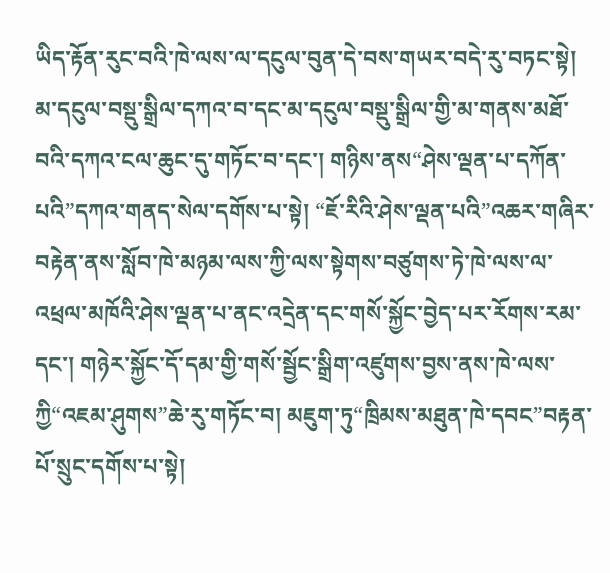ཡིད་རྟོན་རུང་བའི་ཁེ་ལས་ལ་དངུལ་བུན་དེ་བས་གཡར་བདེ་རུ་བཏང་སྟེ། མ་དངུལ་བསྡུ་སྒྲིལ་དཀའ་བ་དང་མ་དངུལ་བསྡུ་སྒྲིལ་གྱི་མ་གནས་མཐོ་བའི་དཀའ་ངལ་ཆུང་དུ་གཏོང་བ་དང་། གཉིས་ནས“ཤེས་ལྡན་པ་དཀོན་པའི”དཀའ་གནད་སེལ་དགོས་པ་སྟེ། “ཇོ་རིའི་ཤེས་ལྡན་པའི”འཆར་གཞིར་བརྟེན་ནས་སློབ་ཁེ་མཉམ་ལས་ཀྱི་ལས་སྟེགས་བཙུགས་ཏེ་ཁེ་ལས་ལ་འཕྲལ་མཁོའི་ཤེས་ལྡན་པ་ནང་འདྲེན་དང་གསོ་སྐྱོང་བྱེད་པར་རོགས་རམ་དང་། གཉེར་སྐྱོང་དོ་དམ་གྱི་གསོ་སྦྱོང་སྒྲིག་འཛུགས་བྱས་ནས་ཁེ་ལས་ཀྱི“འཇམ་ཤུགས”ཆེ་རུ་གཏོང་བ། མཇུག་ཏུ“ཁྲིམས་མཐུན་ཁེ་དབང”བརྟན་པོ་སྲུང་དགོས་པ་སྟེ།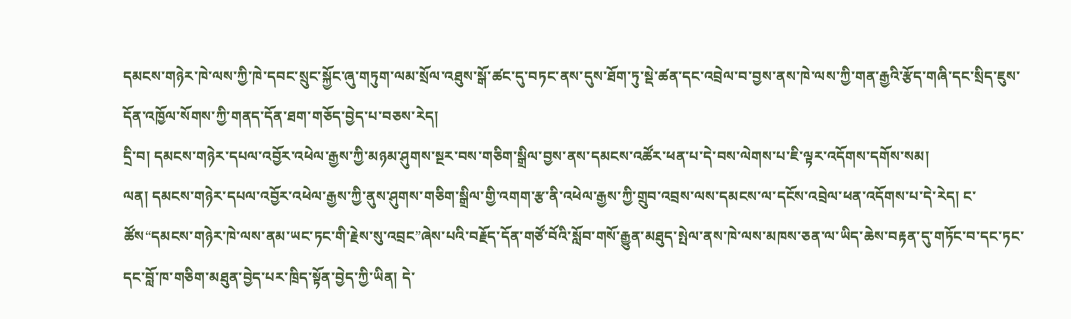དམངས་གཉེར་ཁེ་ལས་ཀྱི་ཁེ་དབང་སྲུང་སྐྱོང་ཞུ་གཏུག་ལམ་སྲོལ་འཐུས་སྒོ་ཚང་དུ་བཏང་ནས་དུས་ཐོག་ཏུ་སྡེ་ཚན་དང་འབྲེལ་བ་བྱས་ནས་ཁེ་ལས་ཀྱི་གན་རྒྱའི་རྩོད་གཞི་དང་སྲིད་ཇུས་དོན་འཁྱོལ་སོགས་ཀྱི་གནད་དོན་ཐག་གཅོད་བྱེད་པ་བཅས་རེད།
དྲི་བ། དམངས་གཉེར་དཔལ་འབྱོར་འཕེལ་རྒྱས་ཀྱི་མཉམ་ཤུགས་སྔར་བས་གཅིག་སྒྲིལ་བྱས་ནས་དམངས་འཚོར་ཕན་པ་དེ་བས་ལེགས་པ་ཇི་ལྟར་འདོགས་དགོས་སམ།
ལན། དམངས་གཉེར་དཔལ་འབྱོར་འཕེལ་རྒྱས་ཀྱི་ནུས་ཤུགས་གཅིག་སྒྲིལ་གྱི་འགག་རྩ་ནི་འཕེལ་རྒྱས་ཀྱི་གྲུབ་འབྲས་ལས་དམངས་ལ་དངོས་འབྲེལ་ཕན་འདོགས་པ་དེ་རེད། ང་ཚོས“དམངས་གཉེར་ཁེ་ལས་ནམ་ཡང་ཏང་གི་རྗེས་སུ་འབྲང”ཞེས་པའི་བརྗོད་དོན་གཙོ་བོའི་སློབ་གསོ་རྒྱུན་མཐུད་སྤེལ་ནས་ཁེ་ལས་མཁས་ཅན་ལ་ཡིད་ཆེས་བརྟན་དུ་གཏོང་བ་དང་ཏང་དང་བློ་ཁ་གཅིག་མཐུན་བྱེད་པར་ཁྲིད་སྟོན་བྱེད་ཀྱི་ཡིན། དེ་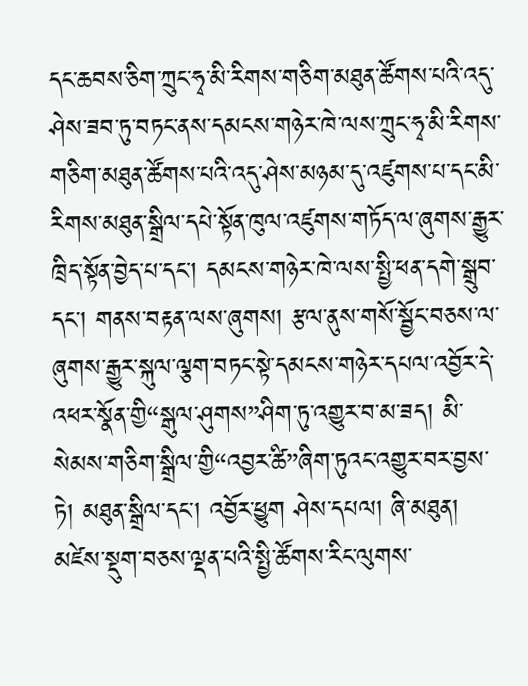དང་ཆབས་ཅིག་ཀྲུང་ཧྭ་མི་རིགས་གཅིག་མཐུན་ཚོགས་པའི་འདུ་ཤེས་ཟབ་ཏུ་བཏང་ནས་དམངས་གཉེར་ཁེ་ལས་ཀྲུང་ཧྭ་མི་རིགས་གཅིག་མཐུན་ཚོགས་པའི་འདུ་ཤེས་མཉམ་དུ་འཛུགས་པ་དང་མི་རིགས་མཐུན་སྒྲིལ་དཔེ་སྟོན་ཁུལ་འཛུགས་གཏོད་ལ་ཞུགས་རྒྱུར་ཁྲིད་སྟོན་བྱེད་པ་དང་། དམངས་གཉེར་ཁེ་ལས་སྤྱི་ཕན་དགེ་སྒྲུབ་དང་། གནས་བརྟན་ལས་ཞུགས། རྩལ་ནུས་གསོ་སྦྱོང་བཅས་ལ་ཞུགས་རྒྱུར་སྐུལ་ལྕག་བཏང་སྟེ་དམངས་གཉེར་དཔལ་འབྱོར་དེ་འཕར་སྣོན་གྱི“སྒུལ་ཤུགས”ཤིག་ཏུ་འགྱུར་བ་མ་ཟད། མི་སེམས་གཅིག་སྒྲིལ་གྱི“འབྱར་ཚི”ཞིག་ཏུའང་འགྱུར་བར་བྱས་ཏེ། མཐུན་སྒྲིལ་དང་། འབྱོར་ཕྱུག ཤེས་དཔལ། ཞི་མཐུན། མཛེས་སྡུག་བཅས་ལྡན་པའི་སྤྱི་ཚོགས་རིང་ལུགས་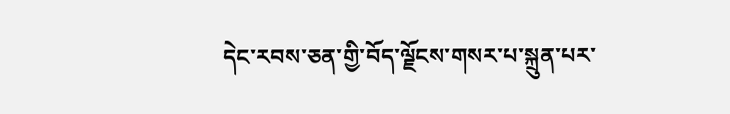དེང་རབས་ཅན་གྱི་བོད་ལྗོངས་གསར་པ་སྐྲུན་པར་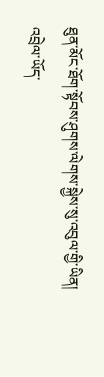ཐུན་མོང་ཐོག་སྟོབས་ཤུགས་ལེགས་སྐྱེས་སུ་འབུལ་གྱི་ཡིན།
འབྲེལ་ཡོད་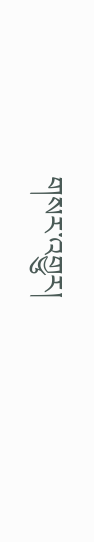གསར་འགྱུར།